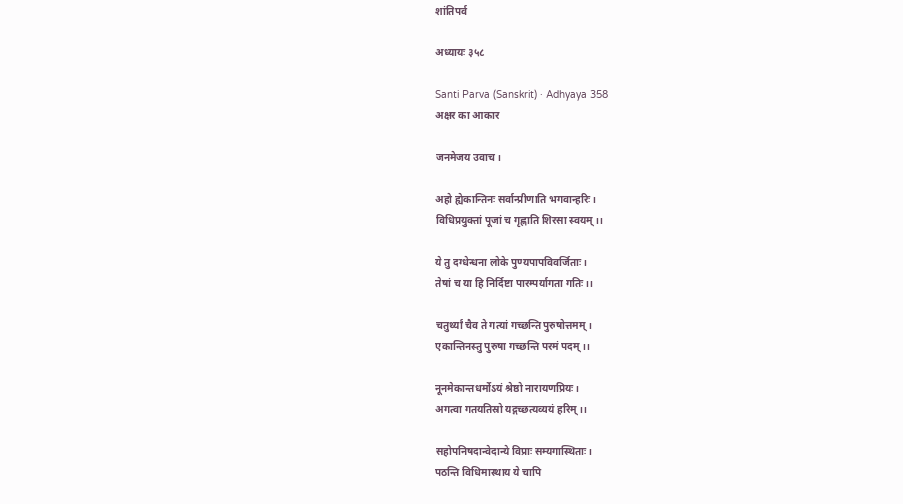शांतिपर्व

अध्यायः ३५८

Santi Parva (Sanskrit) · Adhyaya 358
अक्षर का आकार

जनमेजय उवाच।

अहो ह्येकान्तिनः सर्वान्प्रीणाति भगवान्हरिः।
विधिप्रयुक्तां पूजां च गृह्णाति शिरसा स्वयम्।।

ये तु दग्धेन्धना लोके पुण्यपापविवर्जिताः।
तेषां च या हि निर्दिष्टा पारम्पर्यागता गतिः।।

चतुर्थ्यां चैव ते गत्यां गच्छन्ति पुरुषोत्तमम्।
एकान्तिनस्तु पुरुषा गच्छन्ति परमं पदम्।।

नूनमेकान्तधर्मोऽयं श्रेष्ठो नारायणप्रियः।
अगत्वा गतयतिस्रो यद्गच्छत्यव्ययं हरिम्।।

सहोपनिषदान्वेदान्ये विप्राः सम्यगास्थिताः।
पठन्ति विधिमास्थाय ये चापि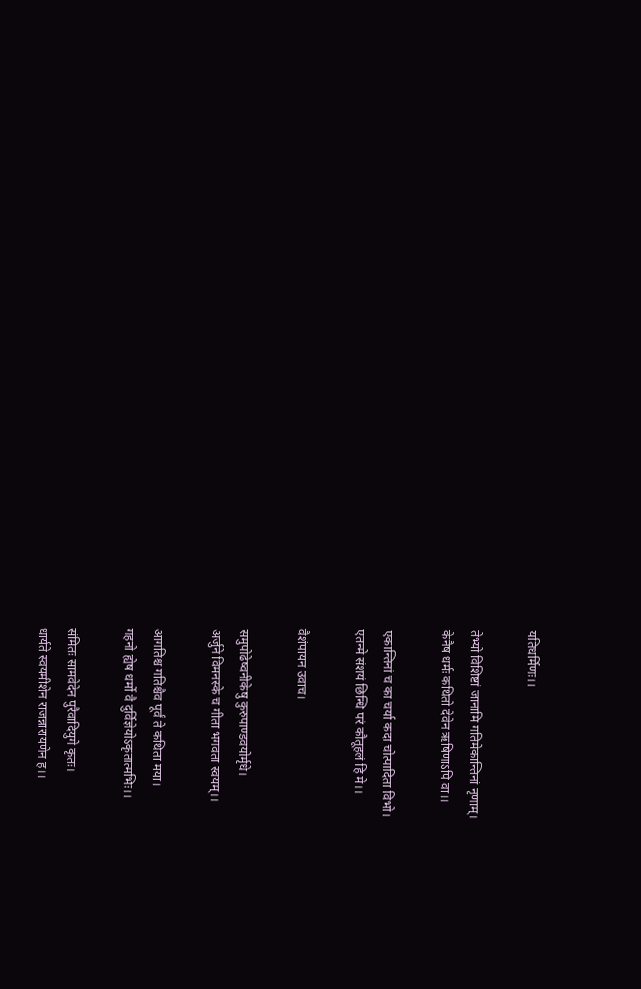यतिधर्मिणः।।

तेभ्यो विशिष्टां जानामि गतिमेकान्तिनां नृणाम्।
केनैष धर्मः कथितो देवेन ऋषिणाऽपि वा।।

एकान्तिनां च का चर्या कदा चोत्पादिता विभो।
एतन्मे संशयं छिन्धि परं कौतूहलं हि मे।।

वैशंपायन उवाच।

समुपोढेष्वनीकेषु कुरुपाण्डवयोर्मृधे।
अर्जुने विमनस्के च गीता भगवता स्वयम्।।

आगतिश्च गतिश्चैव पूर्वं ते कथिता मया।
गहनो ह्येष धर्मो वै दुर्विज्ञेयोऽकृतात्मभिः।।

संमितः सामवेदेन पुरैवादियुगे कृतः।
धार्यते स्वयमीशेन राजन्नारायणेन ह।।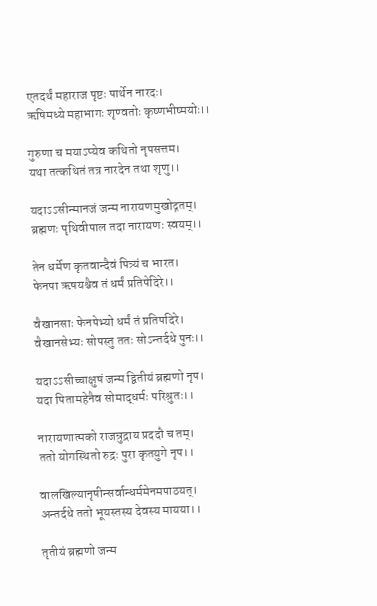एतदर्थं महाराज पृष्टः पार्थेन नारदः।
ऋषिमध्ये महाभागः शृण्वतोः कृष्णभीष्मयोः।।

गुरुणा च मयाऽप्येव कथितो नृपसत्तम।
यथा तत्कथितं तत्र नारदेन तथा शृणु।।

यदाऽऽसीन्मानजं जन्म नारायणमुखोद्गतम्।
ब्रह्मणः पृथिवीपाल तदा नारायणः स्वयम्।।

तेन धर्मेण कृतवान्दैवं पित्र्यं च भारत।
फेनपा ऋषयश्चैव तं धर्मं प्रतिपेदिरे।।

वैखानसाः फेनपेभ्यो धर्मं तं प्रतिपदिरे।
वैखानसेभ्यः सोपस्तु ततः सोऽन्तर्दधे पुनः।।

यदाऽऽसीच्चाक्षुषं जन्म द्वितीयं ब्रह्मणो नृप।
यदा पितामहेनैव सोमाद्धर्मः परिश्रुतः।।

नारायणात्मको राजन्रुद्राय प्रददौ च तम्।
ततो योगस्थितो रुद्रः पुरा कृतयुगे नृप।।

वालखिल्यानृषीन्सर्वान्धर्ममेनमपाठयत्।
अन्तर्दधे ततो भूयस्तस्य देवस्य मायया।।

तृतीयं ब्रह्मणो जन्म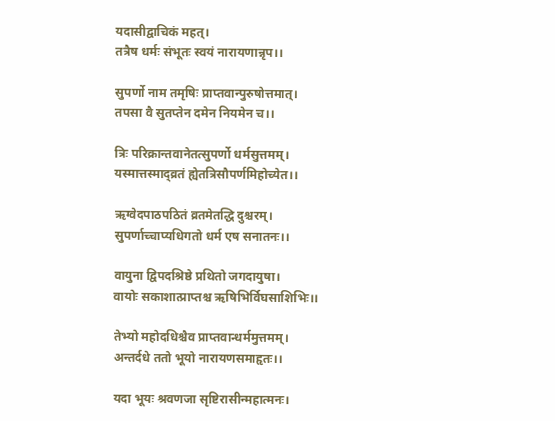यदासीद्वाचिकं महत्।
तत्रैष धर्मः संभूतः स्वयं नारायणान्नृप।।

सुपर्णो नाम तमृषिः प्राप्तवान्पुरुषोत्तमात्।
तपसा वै सुतप्तेन दमेन नियमेन च।।

त्रिः परिक्रान्तवानेतत्सुपर्णो धर्मसुत्तमम्।
यस्मात्तस्माद्व्रतं ह्येतत्रिसौपर्णमिहोच्येत।।

ऋग्वेदपाठपठितं व्रतमेतद्धि दुश्चरम्।
सुपर्णाच्चाप्यधिगतो धर्म एष सनातनः।।

वायुना द्विपदश्रिष्ठे प्रथितो जगदायुषा।
वायोः सकाशात्प्राप्तश्च ऋषिभिर्विघसाशिभिः।।

तेभ्यो महोदधिश्चैव प्राप्तवान्धर्ममुत्तमम्।
अन्तर्दधे ततो भूयो नारायणसमाहृतः।।

यदा भूयः श्रवणजा सृष्टिरासीन्महात्मनः।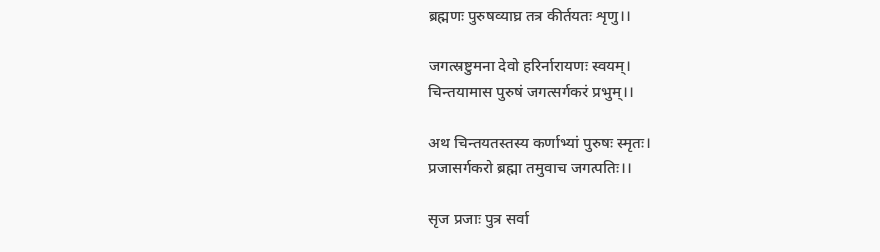ब्रह्मणः पुरुषव्याघ्र तत्र कीर्तयतः शृणु।।

जगत्स्रष्टुमना देवो हरिर्नारायणः स्वयम्।
चिन्तयामास पुरुषं जगत्सर्गकरं प्रभुम्।।

अथ चिन्तयतस्तस्य कर्णाभ्यां पुरुषः स्मृतः।
प्रजासर्गकरो ब्रह्मा तमुवाच जगत्पतिः।।

सृज प्रजाः पुत्र सर्वा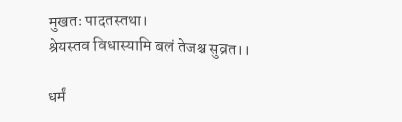मुखतः पादतस्तथा।
श्रेयस्तव विधास्यामि बलं तेजश्च सुव्रत।।

धर्मं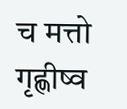च मत्तो गृह्णीष्व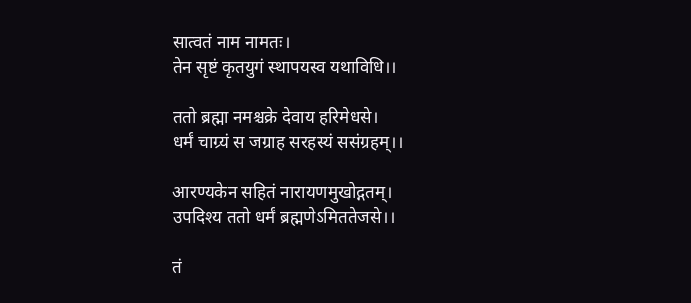सात्वतं नाम नामतः।
तेन सृष्टं कृतयुगं स्थापयस्व यथाविधि।।

ततो ब्रह्मा नमश्चक्रे देवाय हरिमेधसे।
धर्मं चाग्र्यं स जग्राह सरहस्यं ससंग्रहम्।।

आरण्यकेन सहितं नारायणमुखोद्गतम्।
उपदिश्य ततो धर्मं ब्रह्मणेऽमिततेजसे।।

तं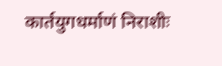कार्तयुगधर्माणं निराशीः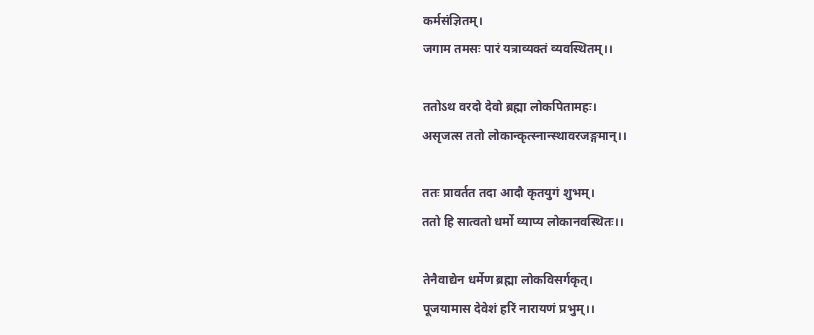कर्मसंज्ञितम्।
जगाम तमसः पारं यत्राव्यक्तं व्यवस्थितम्।।

ततोऽथ वरदो देवो ब्रह्मा लोकपितामहः।
असृजत्स ततो लोकान्कृत्स्नान्स्थावरजङ्गमान्।।

ततः प्रावर्तत तदा आदौ कृतयुगं शुभम्।
ततो हि सात्वतो धर्मो व्याप्य लोकानवस्थितः।।

तेनैवाद्येन धर्मेण ब्रह्मा लोकविसर्गकृत्।
पूजयामास देवेशं हरिं नारायणं प्रभुम्।।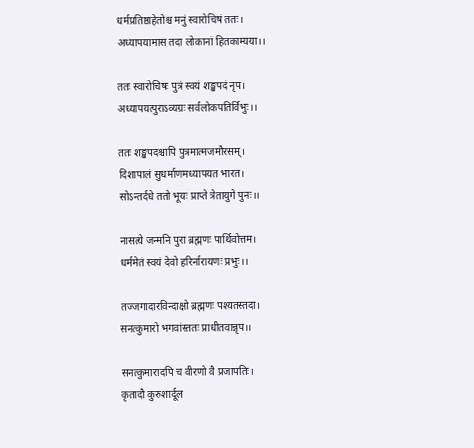धर्मप्रतिष्ठाहेतोश्च मनुं स्वारोचिषं ततः।
अध्यापयामास तदा लोकानां हितकाम्यया।।

ततः स्वारोचिषः पुत्रं स्वयं शङ्खपदं नृप।
अध्यापयत्पुराऽव्यग्रः सर्वलोकपतिर्विभुः।।

ततः शङ्खपदश्चापि पुत्रमात्मजमौरसम्।
दिशापालं सुधर्माणमध्यापयत भारत।
सोऽन्तर्दधे ततो भूयः प्राप्ते त्रेतायुगे पुनः।।

नासत्ये जन्मनि पुरा ब्रह्मणः पार्थिवोत्तम।
धर्ममेतं स्वयं देवो हरिर्नारायणः प्रभुः।।

तज्जगादारविन्दाक्षो ब्रह्मणः पश्यतस्तदा।
सनत्कुमारो भगवांस्ततः प्राधीतवान्नृप।।

सनत्कुमारादपि च वीरणो वै प्रजापतिः।
कृतादौ कुरुशार्दूल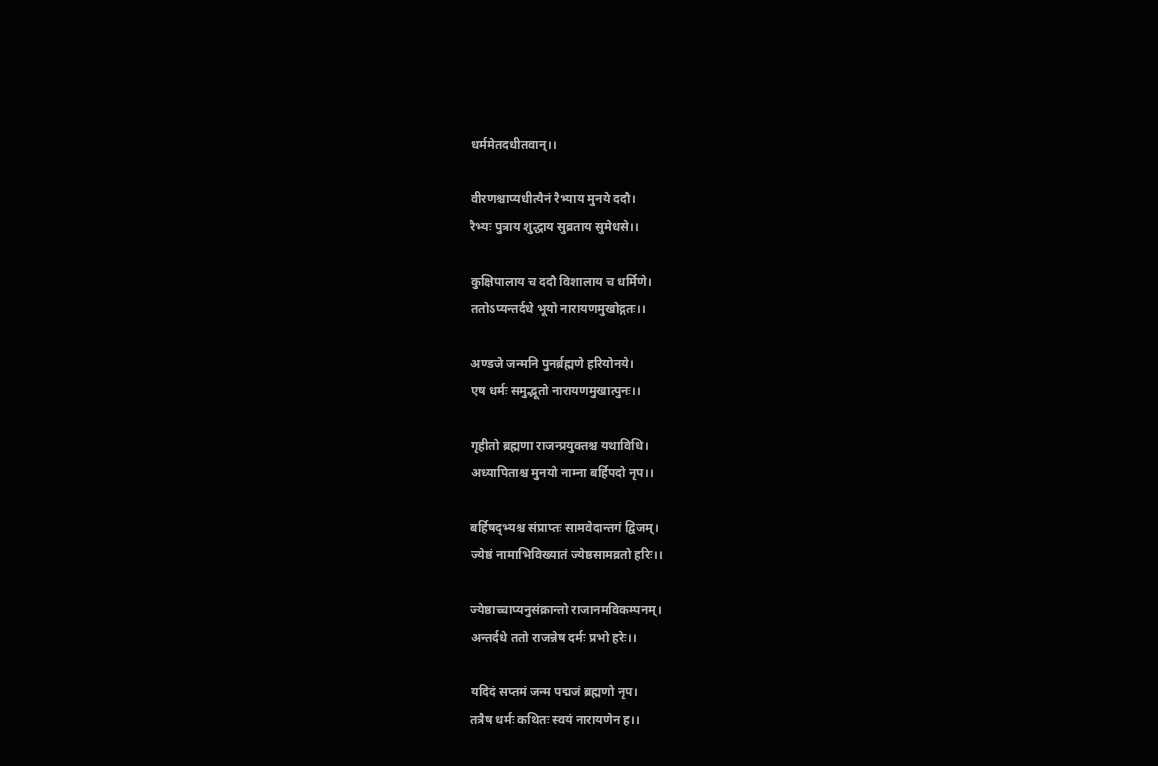धर्ममेतदधीतवान्।।

वीरणश्चाप्यधीत्यैनं रैभ्याय मुनये ददौ।
रैभ्यः पुत्राय शुद्धाय सुव्रताय सुमेधसे।।

कुक्षिपालाय च ददौ विशालाय च धर्मिणे।
ततोऽप्यन्तर्दधे भूयो नारायणमुखोद्गतः।।

अण्डजे जन्मनि पुनर्ब्रह्मणे हरियोनये।
एष धर्मः समुद्भूतो नारायणमुखात्पुनः।।

गृहीतो ब्रह्मणा राजन्प्रयुक्तश्च यथाविधि।
अध्यापिताश्च मुनयो नाम्ना बर्हिपदो नृप।।

बर्हिषद्भ्यश्च संप्राप्तः सामवेदान्तगं द्विजम्।
ज्येष्ठं नामाभिविख्यातं ज्येष्ठसामव्रतो हरिः।।

ज्येष्ठाच्चाप्यनुसंक्रान्तो राजानमविकम्पनम्।
अन्तर्दधे ततो राजन्नेष दर्मः प्रभो हरेः।।

यदिदं सप्तमं जन्म पद्मजं ब्रह्मणो नृप।
तत्रैष धर्मः कथितः स्वयं नारायणेन ह।।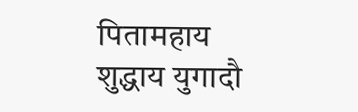पितामहाय शुद्धाय युगादौ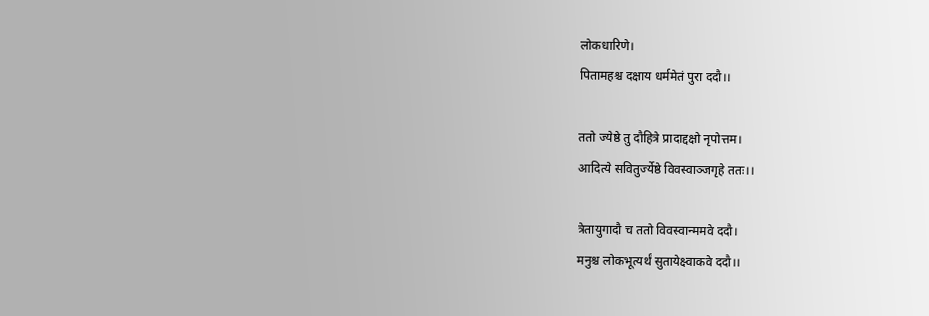लोकधारिणे।
पितामहश्च दक्षाय धर्ममेतं पुरा ददौ।।

ततो ज्येष्ठे तु दौहित्रे प्रादाद्दक्षो नृपोत्तम।
आदित्ये सवितुर्ज्येष्ठे विवस्वाञ्जगृहे ततः।।

त्रेतायुगादौ च ततो विवस्वान्ममवे ददौ।
मनुश्च लोकभूत्यर्थं सुतायेक्ष्वाकवे ददौ।।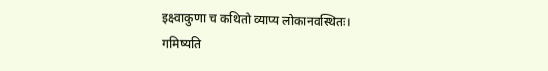इक्ष्वाकुणा च कथितो व्याप्य लोकानवस्थितः।
गमिष्यति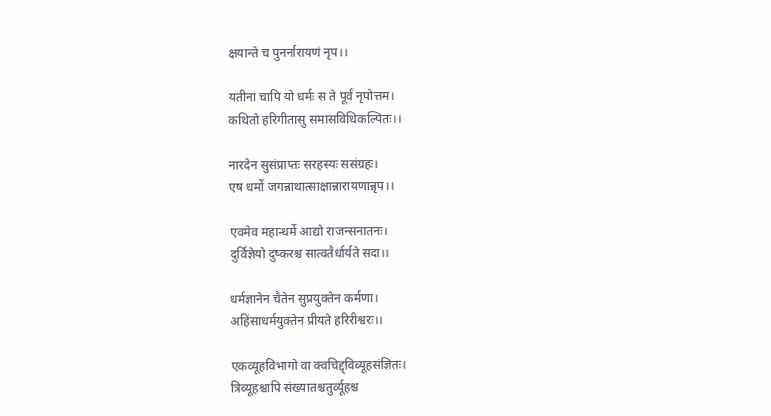क्षयान्ते च पुनर्नारायणं नृप।।

यतीनां चापि यो धर्मः स ते पूर्वं नृपोत्तम।
कथितो हरिगीतासु समासविधिकल्पितः।।

नारदेन सुसंप्राप्तः सरहस्यः ससंग्रहः।
एष धर्मो जगन्नाथात्साक्षान्नारायणान्नृप।।

एवमेव महान्धर्मे आद्यो राजन्सनातनः।
दुर्विज्ञेयो दुष्करश्च सात्वतैर्धार्यते सदा।।

धर्मज्ञानेन चैतेन सुप्रयुक्तेन कर्मणा।
अहिंसाधर्मयुक्तेन प्रीयते हरिरीश्वरः।।

एकव्यूहविभागो वा क्वचिद्द्विव्यूहसंज्ञितः।
त्रिव्यूहश्चापि संख्यातश्चतुर्व्यूहश्च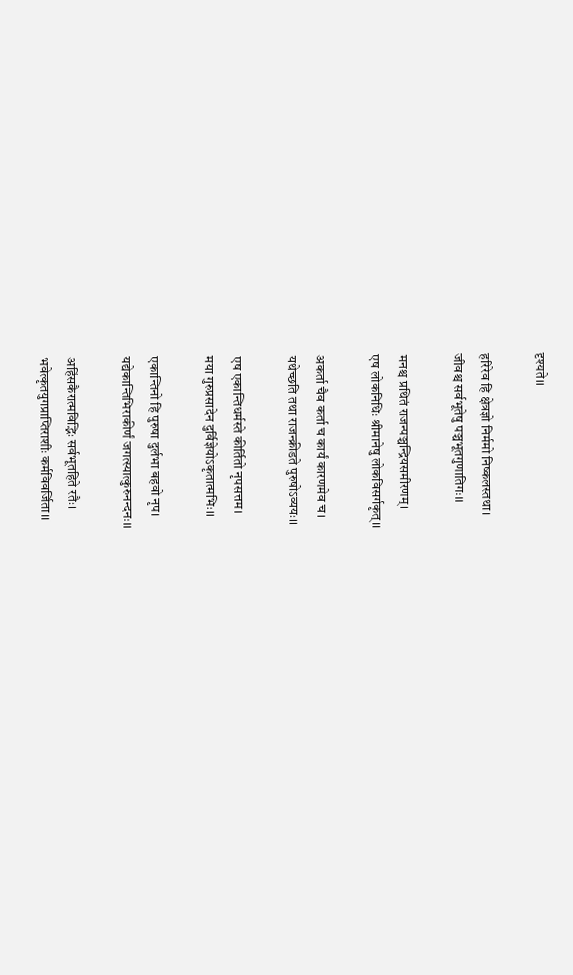दृश्यते।।

हरिरेव हि क्षेत्रज्ञो निर्ममो निष्कलस्तथा।
जीवश्च सर्वभूतेषु पञ्चभूतगुणातिगः।।

मनश्च प्रथितं राजन्पञ्चन्द्रियसमीरणम्।
एष लोकनिधिः श्रीमानेषु लोकविसर्गकृत्।।

अकर्ता चैव कर्ता च कार्यं कारणमेव च।
यथेच्छति तथा राजन्क्रीडते पुरुषोऽव्ययः।।

एष एकान्तिधर्मस्ते कीर्तितो नृपसत्तम।
मया गुरुप्रसादेन दुर्विज्ञेयोऽकृतात्मभिः।।

एकान्तिनो हि पुरुषा दुर्लभा बहवो नृप।
यद्येकान्तिभिराकीर्णं जगत्स्यात्कुरुनन्दनः।।

अहिंसकैरात्मविद्भिः सर्वभूतहिते रतैः।
भवेत्कृतयुगप्राप्तिराशीः कर्मविवर्जिता।।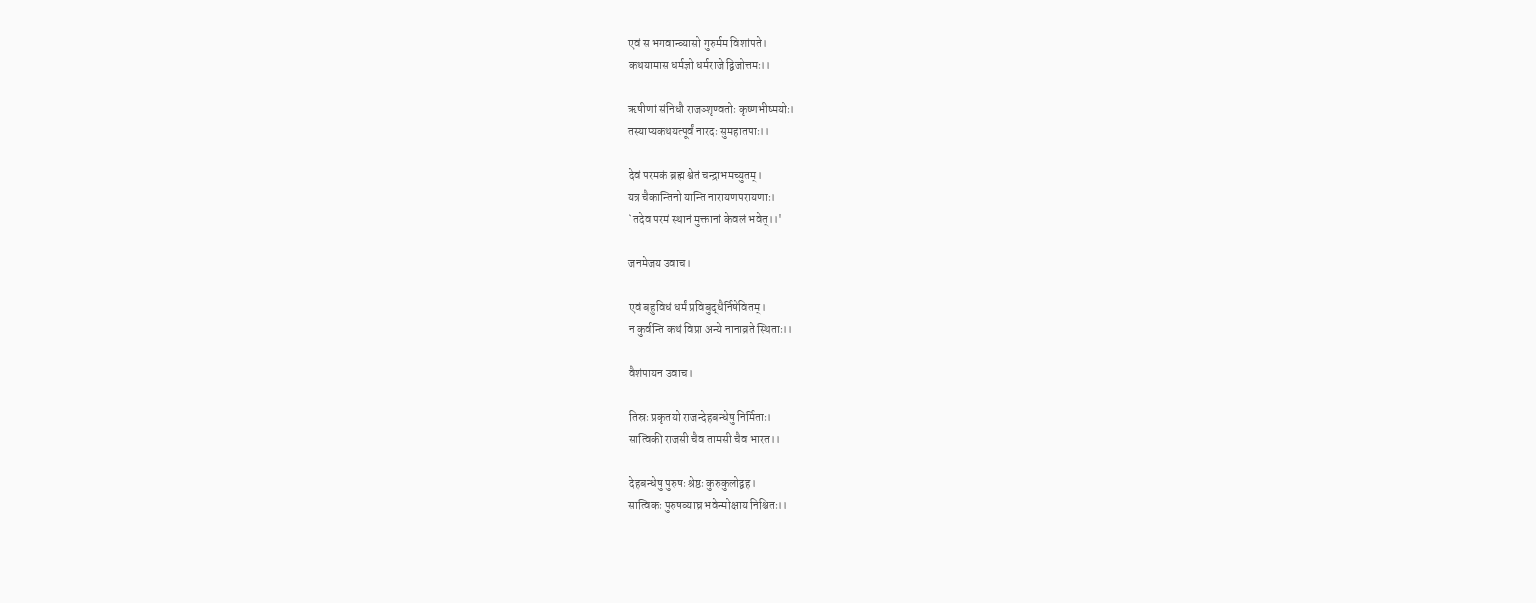एवं स भगवान्व्यासो गुरुर्मम विशांपते।
कथयामास धर्मज्ञो धर्मराजे द्विजोत्तमः।।

ऋषीणां संनिधौ राजञ्शृण्वतोः कृष्णभीष्मयोः।
तस्याप्यकथयत्पूर्वं नारदः सुमहातपाः।।

देवं परमकं ब्रह्म श्वेतं चन्द्राभमच्युतम्।
यत्र चैकान्तिनो यान्ति नारायणपरायणाः।
`तदेव परमं स्थानं मुक्तानां केवलं भवेत्।।'

जनमेजय उवाच।

एवं बहुविधं धर्मं प्रविबुद्धैर्निषेवितम्।
न कुर्वन्ति कथं विप्रा अन्ये नानाव्रते स्थिताः।।

वैशंपायन उवाच।

तिस्रः प्रकृतयो राजन्देहबन्धेषु निर्मिताः।
सात्विकी राजसी चैव तामसी चैव भारत।।

देहबन्धेषु पुरुषः श्रेष्ठः कुरुकुलोद्वह।
सात्विकः पुरुषव्याघ्र भवेन्मोक्षाय निश्चितः।।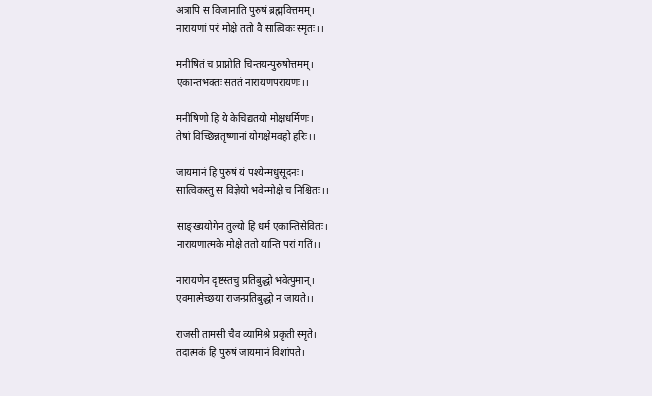अत्रापि स विजानाति पुरुषं ब्रह्मवित्तमम्।
नारायणां परं मोक्षे ततो वै सात्विकः स्मृतः।।

मनीषितं च प्राप्नोति चिन्तयन्पुरुषोत्तमम्।
एकान्तभक्तः सततं नारायणपरायणः।।

मनीषिणो हि ये केचिद्यतयो मोक्षधर्मिणः।
तेषां विच्छिन्नतृष्णानां योगक्षेमवहो हरिः।।

जायमानं हि पुरुषं यं पश्येन्मधुसूदनः।
सात्विकस्तु स विज्ञेयो भवेन्मोक्षे च निश्चितः।।

साङ्ख्ययोगेन तुल्यो हि धर्म एकान्तिसेवितः।
नारायणात्मके मोक्षे ततो यान्ति परां गतिं।।

नारायणेन दृष्टस्तचु प्रतिबुद्धो भवेत्पुमान्।
एवमात्मेच्छया राजन्प्रतिबुद्धो न जायते।।

राजसी तामसी चैव व्यामिश्रे प्रकृती स्मृते।
तदात्मकं हि पुरुषं जायमानं विशांपते।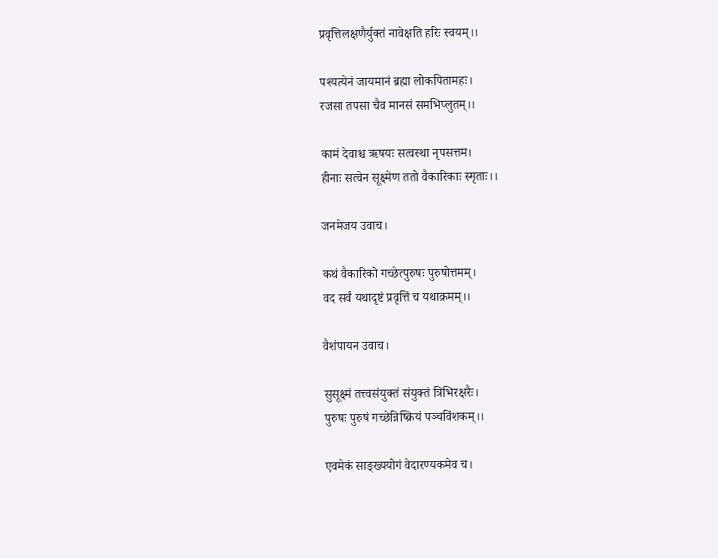प्रवृत्तिलक्षणैर्युक्तं नावेक्षति हरिः स्वयम्।।

पश्यत्येनं जायमानं ब्रह्मा लोकपितामहः।
रजसा तपसा चैव मानसं समभिप्लुतम्।।

कामं देवाश्च ऋषयः सत्वस्था नृपसत्तम।
हीनाः सत्वेन सूक्ष्मेण ततो वैकारिकाः स्मृताः।।

जनमेजय उवाच।

कथं वैकारिको गच्छेत्पुरुषः पुरुषोत्तमम्।
वद सर्वं यथादृष्टं प्रवृत्तिं च यथाक्रमम्।।

वैशंपायन उवाच।

सुसूक्ष्मं तत्त्वसंयुक्तं संयुक्तं त्रिभिरक्षरैः।
पुरुषः पुरुषं गच्छेन्निष्क्रियं पञ्चविंशकम्।।

एवमेकं साङ्ख्ययोगं वेदारण्यकमेव च।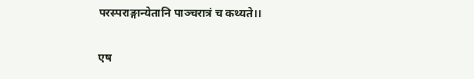परस्पराङ्गान्येतानि पाञ्चरात्रं च कथ्यते।।

एष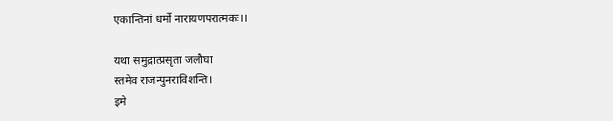एकान्तिनां धर्मो नारायणपरात्मकः।।

यथा समुद्रात्प्रसृता जलौघा
स्तमेव राजन्पुनराविशन्ति।
इमे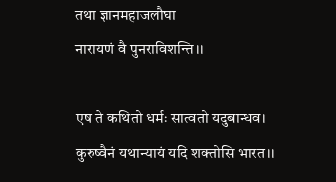तथा ज्ञानमहाजलौघा
नारायणं वै पुनराविशन्ति।।

एष ते कथितो धर्मः सात्वतो यदुबान्धव।
कुरुष्वैनं यथान्यायं यदि शक्तोसि भारत।।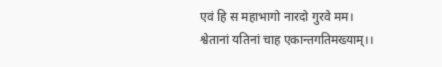एवं हि स महाभागो नारदो गुरवे मम।
श्वेतानां यतिनां चाह एकान्तगतिमख्याम्।।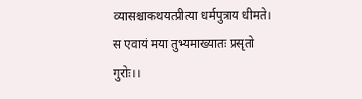व्यासश्चाकथयत्प्रीत्या धर्मपुत्राय धीमते।
स एवायं मया तुभ्यमाख्यातः प्रसृतो गुरोः।।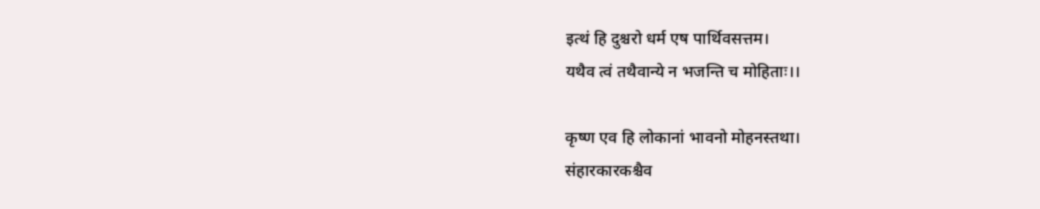इत्थं हि दुश्चरो धर्म एष पार्थिवसत्तम।
यथैव त्वं तथैवान्ये न भजन्ति च मोहिताः।।

कृष्ण एव हि लोकानां भावनो मोहनस्तथा।
संहारकारकश्चैव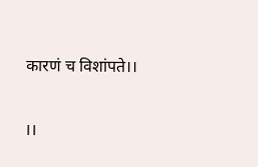कारणं च विशांपते।।

।।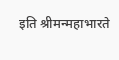इति श्रीमन्महाभारते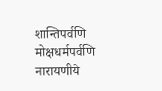शान्तिपर्वणि
मोक्षधर्मपर्वणि नारायणीये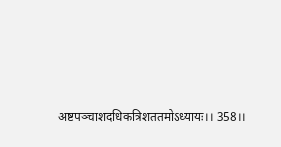अष्टपञ्चाशदधिकत्रिशततमोऽध्यायः।। 358।।